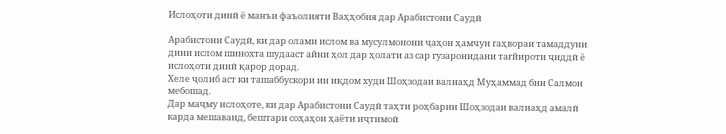Ислоҳоти динӣ ё манъи фаъолияти Ваҳҳобия дар Арабистони Саудӣ

Арабистони Саудӣ, ки дар олами ислом ва мусулмонони ҷаҳон ҳамчун гаҳвораи тамаддуни дини ислом шинохта шудааст айни ҳол дар ҳолати аз сар гузаронидани тағйироти ҷиддӣ ё ислоҳоти динӣ қарор дорад.
Хеле ҷолиб аст ки ташаббускори ин иқдом худи Шоҳзодаи валиаҳд Муҳаммад бин Салмон мебошад.
Дар маҷму ислоҳоте, ки дар Арабистони Саудӣ таҳти роҳбарии Шоҳзодаи валиаҳд амалӣ карда мешаванд, бештари соҳаҳои ҳаёти иҷтимоӣ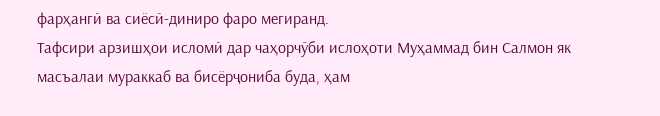фарҳангӣ ва сиёсӣ-диниро фаро мегиранд.
Тафсири арзишҳои исломӣ дар чаҳорчӯби ислоҳоти Муҳаммад бин Салмон як масъалаи мураккаб ва бисёрҷониба буда, ҳам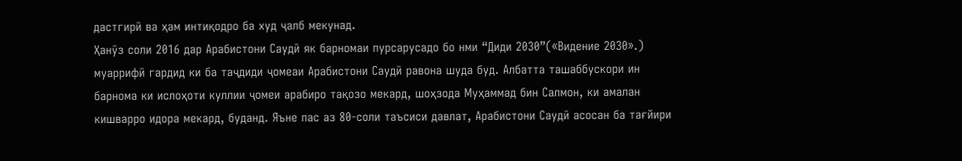дастгирӣ ва ҳам интиқодро ба худ ҷалб мекунад.
Ҳанӯз соли 2016 дар Арабистони Саудӣ як барномаи пурсарусадо бо нми “Диди 2030”(«Видение 2030».) муаррифӣ гардид ки ба таҷдиди ҷомеаи Арабистони Саудӣ равона шуда буд. Албатта ташаббускори ин барнома ки ислоҳоти куллии ҷомеи арабиро тақозо мекард, шоҳзода Муҳаммад бин Салмон, ки амалан кишварро идора мекард, буданд. Яъне пас аз 80-соли таъсиси давлат, Арабистони Саудӣ асосан ба тағйири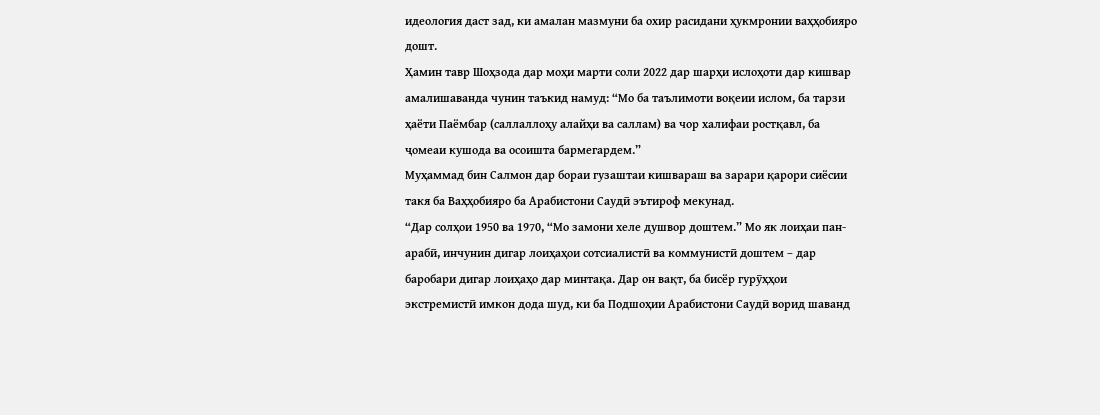идеология даст зад, ки амалан мазмуни ба охир расидани ҳукмронии ваҳҳобияро дошт.
Ҳамин тавр Шоҳзода дар моҳи марти соли 2022 дар шарҳи ислоҳоти дар кишвар амалишаванда чунин таъкид намуд: “Мо ба таълимоти воқеии ислом, ба тарзи ҳаёти Паёмбар (саллаллоҳу алайҳи ва саллам) ва чор халифаи ростқавл, ба ҷомеаи кушода ва осоишта бармегардем.”
Муҳаммад бин Салмон дар бораи гузаштаи кишвараш ва зарари қарори сиёсии такя ба Ваҳҳобияро ба Арабистони Саудӣ эътироф мекунад.
“Дар солҳои 1950 ва 1970, “Мо замони хеле душвор доштем.” Мо як лоиҳаи пан-арабӣ, инчунин дигар лоиҳаҳои сотсиалистӣ ва коммунистӣ доштем – дар баробари дигар лоиҳаҳо дар минтақа. Дар он вақт, ба бисёр гурӯҳҳои экстремистӣ имкон дода шуд, ки ба Подшоҳии Арабистони Саудӣ ворид шаванд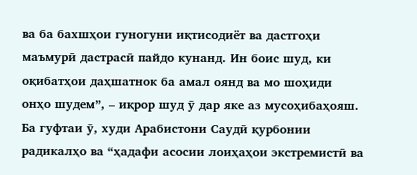ва ба бахшҳои гуногуни иқтисодиёт ва дастгоҳи маъмурӣ дастрасӣ пайдо кунанд. Ин боис шуд, ки оқибатҳои даҳшатнок ба амал оянд ва мо шоҳиди онҳо шудем”, – иқрор шуд ӯ дар яке аз мусоҳибаҳояш.
Ба гуфтаи ӯ, худи Арабистони Саудӣ қурбонии радикалҳо ва “ҳадафи асосии лоиҳаҳои экстремистӣ ва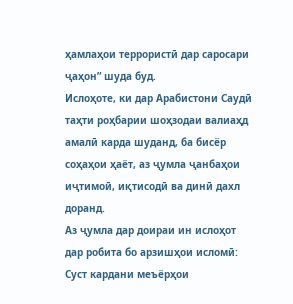ҳамлаҳои террористӣ дар саросари ҷаҳон” шуда буд.
Ислоҳоте, ки дар Арабистони Саудӣ таҳти роҳбарии шоҳзодаи валиаҳд амалӣ карда шуданд, ба бисёр соҳаҳои ҳаёт, аз ҷумла ҷанбаҳои иҷтимоӣ, иқтисодӣ ва динӣ дахл доранд.
Аз ҷумла дар доираи ин ислоҳот дар робита бо арзишҳои исломӣ:
Суст кардани меъёрҳои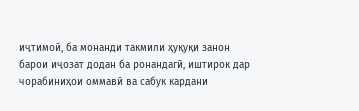иҷтимоӣ, ба монанди такмили ҳуқуқи занон барои иҷозат додан ба ронандагӣ, иштирок дар чорабиниҳои оммавӣ ва сабук кардани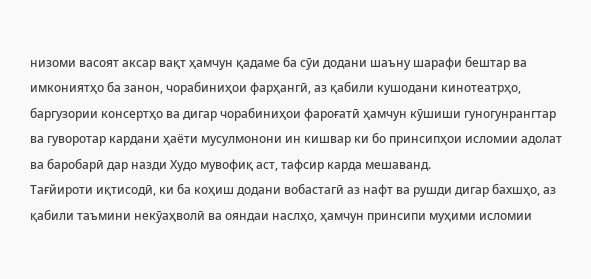низоми васоят аксар вақт ҳамчун қадаме ба сӯи додани шаъну шарафи бештар ва имкониятҳо ба занон, чорабиниҳои фарҳангӣ, аз қабили кушодани кинотеатрҳо, баргузории консертҳо ва дигар чорабиниҳои фароғатӣ ҳамчун кӯшиши гуногунрангтар ва гуворотар кардани ҳаёти мусулмонони ин кишвар ки бо принсипҳои исломии адолат ва баробарӣ дар назди Худо мувофиқ аст, тафсир карда мешаванд.
Тағйироти иқтисодӣ, ки ба коҳиш додани вобастагӣ аз нафт ва рушди дигар бахшҳо, аз қабили таъмини некӯаҳволӣ ва ояндаи наслҳо, ҳамчун принсипи муҳими исломии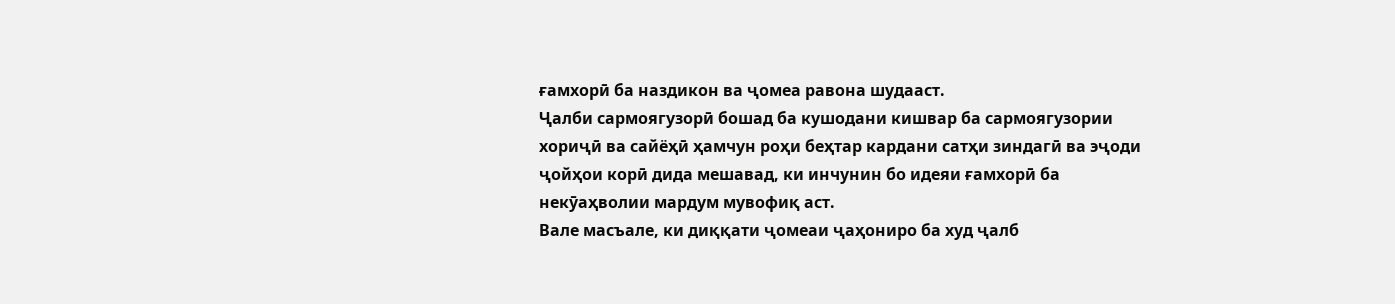ғамхорӣ ба наздикон ва ҷомеа равона шудааст.
Ҷалби сармоягузорӣ бошад ба кушодани кишвар ба сармоягузории хориҷӣ ва сайёҳӣ ҳамчун роҳи беҳтар кардани сатҳи зиндагӣ ва эҷоди ҷойҳои корӣ дида мешавад, ки инчунин бо идеяи ғамхорӣ ба некӯаҳволии мардум мувофиқ аст.
Вале масъале, ки диққати ҷомеаи ҷаҳониро ба худ ҷалб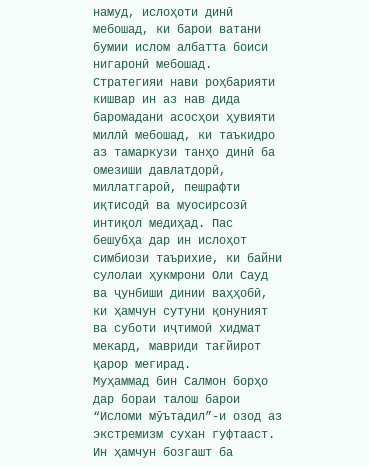намуд, ислоҳоти динӣ мебошад, ки барои ватани бумии ислом албатта боиси нигаронӣ мебошад.
Стратегияи нави роҳбарияти кишвар ин аз нав дида баромадани асосҳои ҳувияти миллӣ мебошад, ки таъкидро аз тамаркузи танҳо динӣ ба омезиши давлатдорӣ, миллатгароӣ, пешрафти иқтисодӣ ва муосирсозӣ интиқол медиҳад. Пас бешубҳа дар ин ислоҳот симбиози таърихие, ки байни сулолаи ҳукмрони Оли Сауд ва ҷунбиши динии ваҳҳобӣ, ки ҳамчун сутуни қонуният ва суботи иҷтимоӣ хидмат мекард, мавриди тағйирот қарор мегирад.
Муҳаммад бин Салмон борҳо дар бораи талош барои “Исломи мӯътадил”-и озод аз экстремизм сухан гуфтааст. Ин ҳамчун бозгашт ба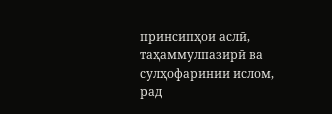принсипҳои аслӣ, таҳаммулпазирӣ ва сулҳофаринии ислом, рад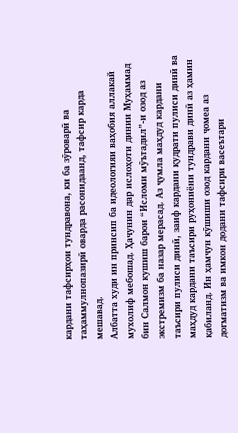кардани тафсирҳои тундравона, ки ба зӯроварӣ ва таҳаммулнопазирӣ оварда расонидаанд, тафсир карда мешавад.
Албатта худи ин принсип ба идеологияи ваҳобия аллакай мухолиф мебошад. Ҳачунин дар ислоҳоти динии Муҳаммад бин Салмон кушиш барои “Исломи мӯътадил”-и озод аз экстремизм ба назар мерасад. Аз ҷумла маҳдуд кардани таъсири пулиси динӣ, заиф кардани қудрати пулиси динӣ ва маҳдуд кардани таъсири руҳониёни тундрави динӣ аз ҳамин қабиланд. Ин ҳамчун кӯшиши озод кардани ҷомеа аз догматизм ва имкон додани тафсири васеътари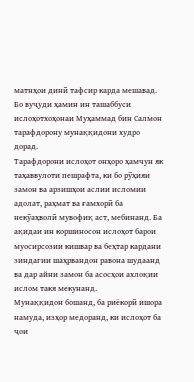матнҳои динӣ тафсир карда мешавад.
Бо вуҷуди ҳамин ин ташаббуси ислоҳотхоҳонаи Муҳаммад бин Салмон тарафдорону мунаққидони худро дорад.
Тарафдорони ислоҳот онҳоро ҳамчун як таҳаввулоти пешрафта, ки бо рӯҳияи замон ва арзишҳои аслии исломии адолат, раҳмат ва ғамхорӣ ба некӯаҳволӣ мувофиқ аст, мебинанд. Ба ақидаи ин коршиносон ислоҳот барои муосирсозии кишвар ва беҳтар кардани зиндагии шаҳрвандон равона шудаанд ва дар айни замон ба асосҳои ахлоқии ислом такя мекунанд.
Мунаққидон бошанд, ба риёкорӣ ишора намуда, изҳор медоранд, ки ислоҳот ба ҷои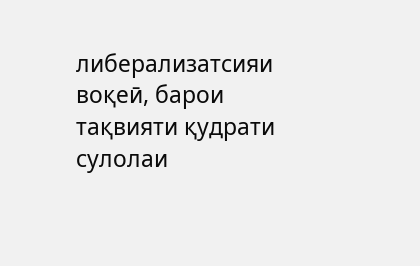либерализатсияи воқеӣ, барои тақвияти қудрати сулолаи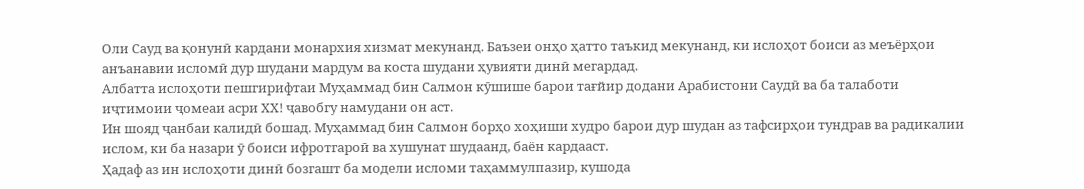Оли Сауд ва қонунӣ кардани монархия хизмат мекунанд. Баъзеи онҳо ҳатто таъкид мекунанд, ки ислоҳот боиси аз меъёрҳои анъанавии исломӣ дур шудани мардум ва коста шудани ҳувияти динӣ мегардад.
Албатта ислоҳоти пешгирифтаи Муҳаммад бин Салмон кӯшише барои тағйир додани Арабистони Саудӣ ва ба талаботи иҷтимоии ҷомеаи асри ХХ! ҷавобгу намудани он аст.
Ин шояд ҷанбаи калидӣ бошад. Муҳаммад бин Салмон борҳо хоҳиши худро барои дур шудан аз тафсирҳои тундрав ва радикалии ислом, ки ба назари ӯ боиси ифротгароӣ ва хушунат шудаанд, баён кардааст.
Ҳадаф аз ин ислоҳоти динӣ бозгашт ба модели исломи таҳаммулпазир, кушода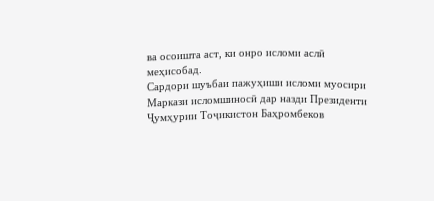ва осоишта аст, ки онро исломи аслӣ меҳисобад.
Сардори шуъбаи пажуҳиши исломи муосири
Маркази исломшиносӣ дар назди Президенти
Ҷумҳурии Тоҷикистон Баҳромбеков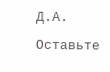Д.А.

Оставьте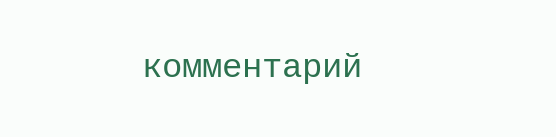комментарий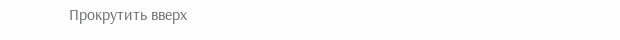Прокрутить вверх